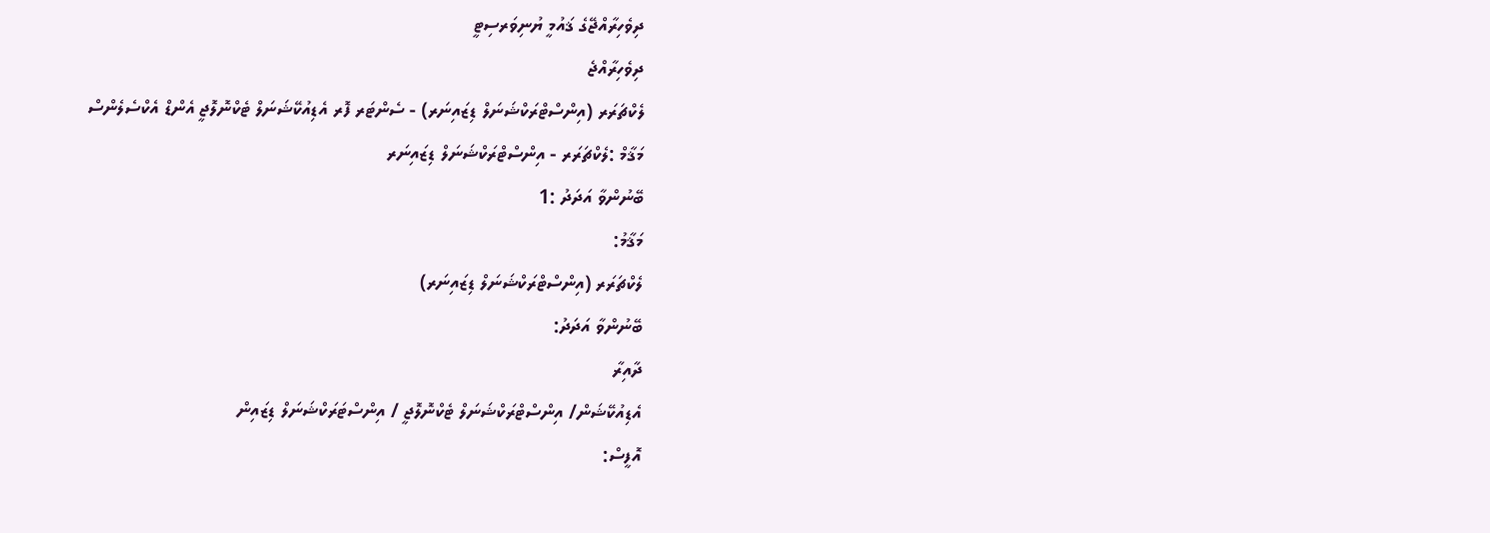ދިވެހިރާއްޖޭގެ ޤައުމީ ޔުނިވަރސިޓީ
ދިވެހިރާއްޖެ
ލެކްޗަރަރ (އިންސްޓްރަކްޝަނަލް ޑިޒައިނަރ) - ސެންޓަރ ފޮރ އެޑިއުކޭޝަނަލް ޓެކްނޮލޮޖީ އެންޑް އެކްސެލެންސް
މަޤާމް :ލެކްޗަރަރ - އިންސްޓްރަކްޝަނަލް ޑިޒައިނަރ
ބޭނުންވާ އަދަދު :1
މަޤާމު:
ލެކްޗަރަރ (އިންސްޓްރަކްޝަނަލް ޑިޒައިނަރ)
ބޭނުންވާ އަދަދު:
ދާއިރާ
އެޑިއުކޭޝަން/ އިންސްޓްރަކްޝަނަލް ޓެކްނޮލޮޖީ / އިންސްޓަރަކްޝަނަލް ޑިޒައިން
އޮފީސް: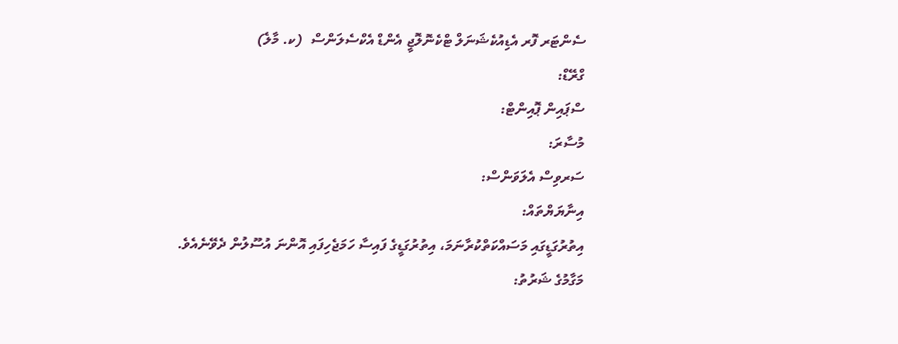ސެންޓަރ ފޮރ އެޑިއުކެޝަނަލް ޓްކެނޮލޮޖީ އެންޑް އެކްސެލަންސް  (ކ. މާލެ)
ގްރޭޑް:
ސްޕައިން ޕޮއިންޓް:
މުސާރަ:
ސަރވިސް އެލަވަންސް:
އިނާޔަޔްތައް:
އިތުރުގަޑީގައި މަސައްކަތްކުރާނަމަ، އިތުރުގަޑީގެ ފައިސާ ހަމަޖެހިފައި އޮންނަ އުސޫލުން ދެވޭނެއެވެ.
މަގާމުގެ ޝަރުތު: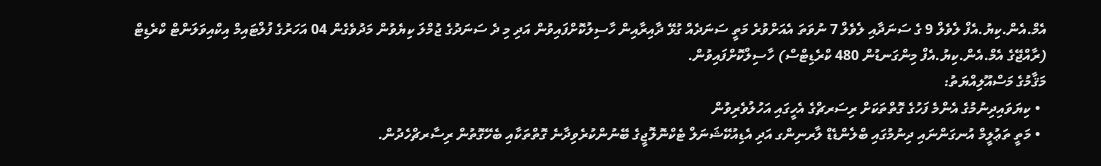އެމް.އެން.ކިޔު.އެފް ލެވެލް 9 ގެ ސަނަދާއި ލެވެލް 7 ނުވަތަ އެއަށްވުރެ މަތީ ސަނަދެއް ގުޅޭ ދާއިރާއިން ހާސިލުކޮށްފައިވުން އަދި މި ދެ ސަނަދުގެ ޖުމްލަ ކިޔެވުން މަދުވެގެން 04 އަހަރުގެ ފުލްޓައިމް އިކްއިވަލަންޓް ކްރެޑިޓް (ރާއްޖޭގެ އެމް.އެން.ކިޔު.އެފް މިންގަނޑުން 480 ކްރެޑިޓްސް) ހާސިލްކޮށްފައިވުން.
މަޤާމުގެ މަސްއޫލިއްޔަތު:
  • ކިޔަވައިދިނުމުގެ އެންމެ ފަހުގެ ގޮތްތަކަށް ރިސަރޗްގެ އެހީގައި އަހުލުވެރިވުން
  • މަތީ ތަޢުލީމް އުނގަންނައި ދިނުމުގައި ބްލެންޑެޑް ލާރނިންގ އަދި އެޑިއުކޭޝަނަލް ޓެކްނޮލޮޖީގެ ބޭނުންކުރެވިދާނެ ގޮތްތަކާއި ބެހޭގޮތުން ރިސާރޗްހެދުން.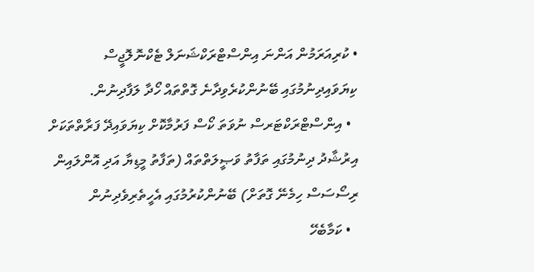• ކުރިއަރަމުން އަންނަ އިންސްޓްރަކްޝަނަލް ޓެކްނޮލޮޖީސް ކިޔަވައިދިނުމުގައި ބޭނުންކުރެވިދާނެ ގޮތްތައް ހޯދާ ލަފާދިނުން.
  • އިންސްޓްރަކްޓަރސް ނުވަތަ ކޯސް ފަރުމާކޮށް ކިޔަވައިދޭ ފަރާތްތަކަށް އިރުޝާދު ދިނުމުގައި ތަފާތު ވަޞީލަތްތައް (ތަފާތު މީޑިޔާ އަދި އޮންލައިން ރިސޯސަސް ހިމެނޭ ގޮތަށް) ބޭނުންކުރުމުގައި އެހީތެރިވެދިނުން
  • ކަމާބެހޭ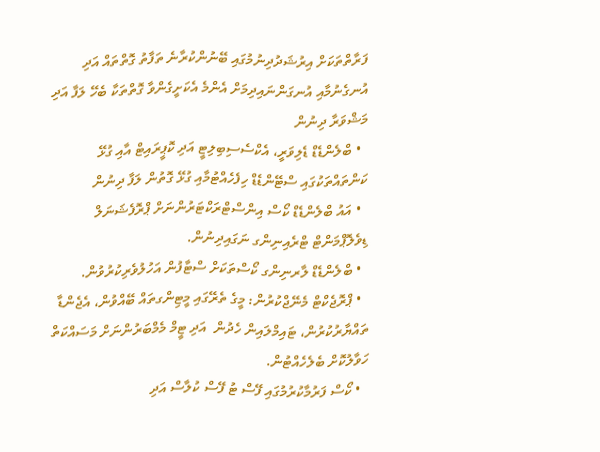ފަރާތްތަކަށް އިރުޝަދުދިނުމުގައި ބޭނުންކުރާނެ ތަފާތު ގޮތްތައް އަދި އުނގެނުމާއި އުނގަންނައިދިމަށް އެންމެ އެކަށީގެންވާ ގޮތްތަކާ ބެހޭ ލަފާ އަދި މަޝްވަރާ ދިނުން
  • ބްލެންޑެޑް ޑެލިވަރީ، އެކްސެސިބިލިޓީ އަދި ކޮޕީރައިޓް އާއި ގުޅޭ ކަންތައްތަކުގައި ސްޓޭންޑެޑް ހިފެހެއްޓުމާއި ގުޅޭ ގޮތުން ލަފާ ދިނުން
  • އައު ބްލެންޑެޑް ކޯސް އިންސްޓްރަކްޓަރުންނަށް ޕްރޮފެޝަނަލް ޑިވެލޮޕްމަންޓް ޓްރެއިނިންގ ނަގައިދިނުން.
  • ބްލެންޑެޑް ލާރނިންގ ކޯސްތަކަށް ސްޓާފުން އަހުލުވެރިކުރުވުން.
  • ޕްރޮޖެކްޓް މެނޭޖްކުރުން: މީގެ ތެރޭގައި މީޓިންގތައް ބޭއްވުން، އެޖެންޑާ ތައްޔާރުކުރުން، ޓައިމްލައިން ހެދުން  އަދި ޓީމް މެމްބަރުންނަށް މަސައްކަތް ހަވާލުކޮށް ބެލެހެއްޓުން.
  • ކޯސް ފަރުމާކުރުމުގައި ފޭސް ޓު ފޭސް ކުލާސް އަދި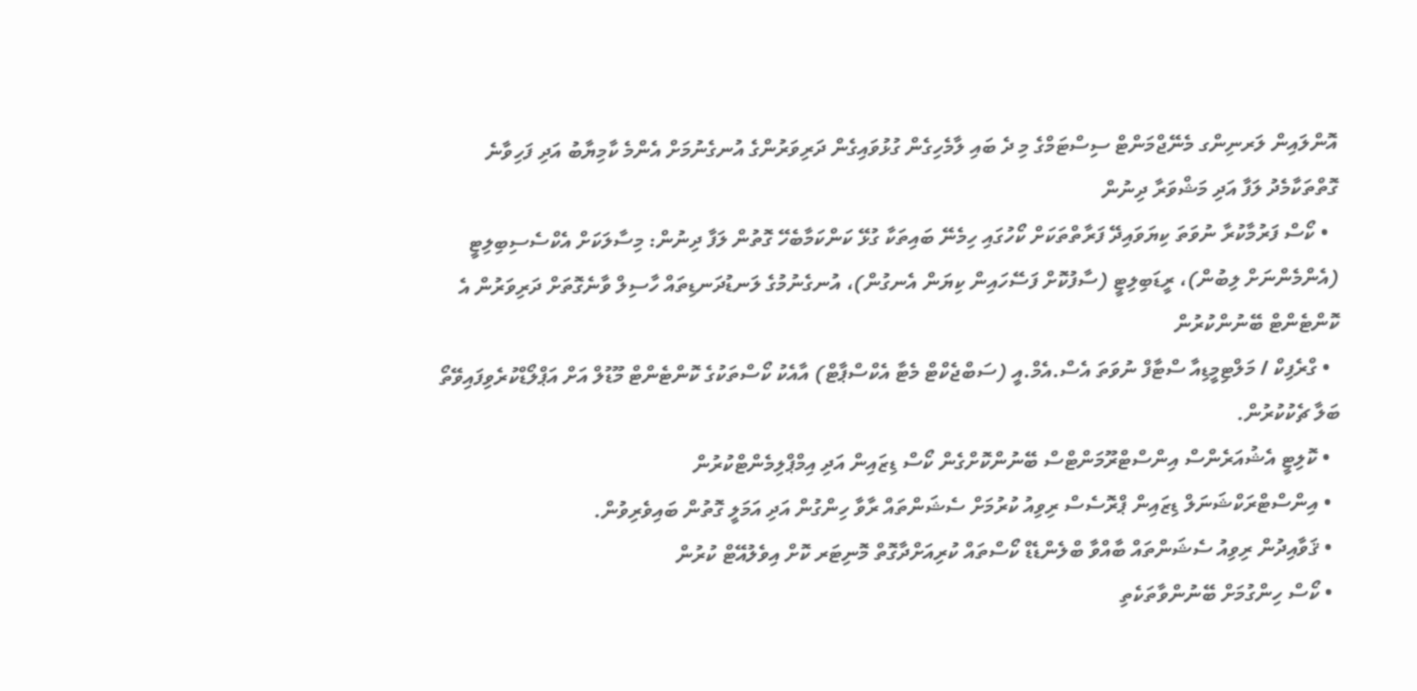އޮންލައިން ލަރނިންގ މެނޭޖްމަންޓް ސިސްޓަމްގެ މި ދެ ބައި ލާމެހިގެން ގުޅުވައިގެން ދަރިވަރުންގެ އުނގެނުމަށް އެންމެ ކާމިޔާބު އަދި ފަހިވާނެ ގޮތްތަކާމެދު ލަފާ އަދި މަޝްވަރާ ދިނުން
  • ކޯސް ފަރުމާކުރާ ނުވަތަ ކިޔަވައިދޭ ފަރާތްތަކަށް ކޯހުގައި ހިމެނޭ ބައިތަކާ ގުޅޭ ކަންކަމާބެހޭ ގޮތުން ލަފާ ދިނުން: މިސާލަކަށް އެކްސެސިބިލިޓީ (އެންމެންނަށް ލިބުން)، ރީޑަބިލިޓީ (ސާފުކޮށް ފަސޭހައިން ކިޔަން އެނގުން)، އުނގެނުމުގެ ލަނޑުދަނޑިތައް ހާސިލް ވާނެގޮތަށް ދަރިވަރުން އެ ކޮންޓެންޓް ބޭނުންކުރުން
  • ގްރެފިކް / މަލްޓިމީޑިއާ ސްޓާފް ނުވަތަ އެސް.އެމް.އީ (ސަބްޖެކްޓް މެޓާ އެކްސްޕާޓް) އާއެކު ކޯސްތަކުގެ ކޮންޓެންޓް މޫޑުލް އަށް އަޕްލޯޑްކުރެވިފައިވޭތޯ ބަލާ ޗެކުކުރުން.
  • ކޮލިޓީ އެޝުއަރެންސް އިންސްޓްރޫމަންޓްސް ބޭނުންކޮށްގެން ކޯސް ޑިޒައިން އަދި އިމްޕްލިމެންޓްކުރުން
  • އިންސްޓްރަކްޝަނަލް ޑިޒައިން ޕްރޮސެސް ރިވިއު ކުރުމަށް ސެޝަންތައް ރާވާ ހިންގުން އަދި އަމަލީ ގޮތުން ބައިވެރިވުން.
  • ޤަވާއިދުން ރިވިއު ސެޝަންތައް ބާއްވާ ބްލެންޑެޑް ކޯސްތައް ކުރިއަށްދާގޮތް މޮނިޓަރ ކޮށް އިވެލުއޭޓް ކުރުން
  • ކޯސް ހިންގުމަށް ބޭނުންވާތަކެތި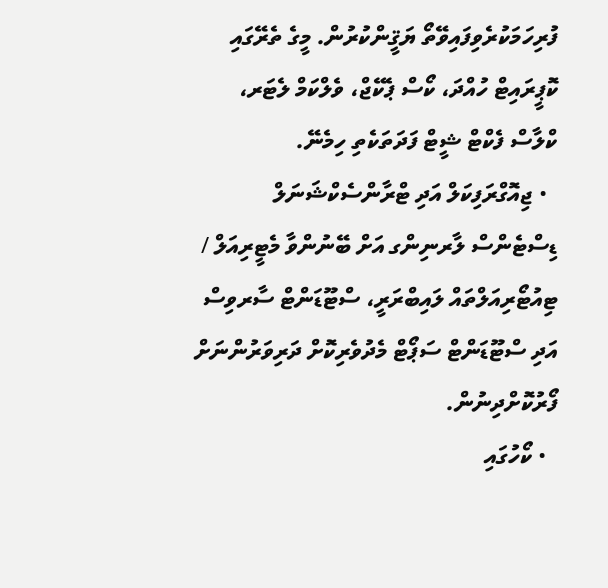ފުރިހަމަކުރެވިފައިވޭތޯ ޔަޤީންކުރުން. މީގެ ތެރޭގައި ކޮޕީރައިޓް ހުއްދަ، ކޯސް ޕެކޭޖް، ވެލްކަމް ލެޓަރ، ކްލާސް ފެކްޓް ޝީޓް ފަދަތަކެތި ހިމެނޭ.
  • ޖިއޮގްރަފިކަލް އަދި ޓްރާންސެކްޝަނަލް ޑިސްޓެންސް ލާރނިންގ އަށް ބޭނުންވާ މެޓީރިއަލް / ޓިއުޓޯރިއަލްތައް ލައިބްރަރީ، ސްޓޫޑަންޓް ސާރވިސް އަދި ސްޓޫޑަންޓް ސަޕޯޓް މެދުވެރިކޮށް ދަރިވަރުންނަށް ފޯރުކޮށްދިނުން.
  • ކޯހުގައި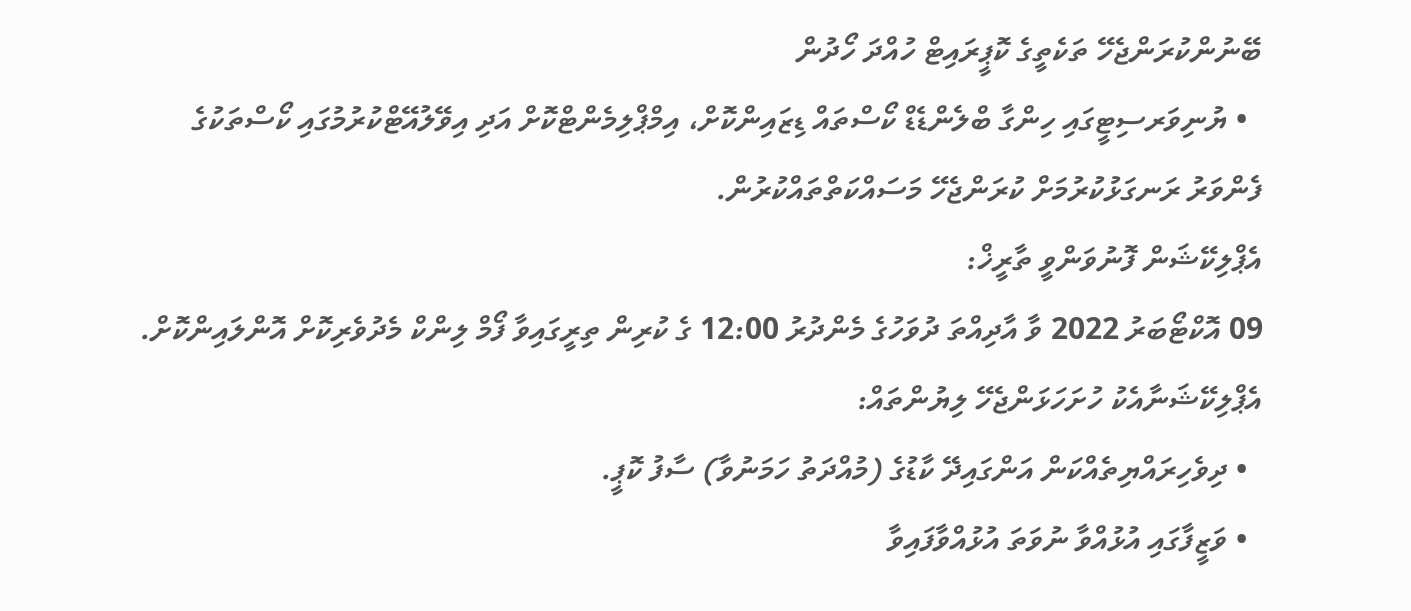ބޭނުންކުރަންޖެހޭ ތަކެތީގެ ކޮޕީރައިޓް ހުއްދަ ހޯދުން
  • ޔުނިވަރސިޓީގައި ހިންގާ ބްލެންޑެޑް ކޯސްތައް ޑިޒައިންކޮށް، އިމްޕްލިމެންޓްކޮށް އަދި އިވޭލުއޭޓްކުރުމުގައި ކޯސްތަކުގެ ފެންވަރު ރަނގަޅުކުރުމަށް ކުރަންޖެހޭ މަސައްކަތްތައްކުރުން.
އެޕްލިކޭޝަން ފޮނުވަންވީ ތާރީޚް:
09 އޮކްޓޯބަރު 2022 ވާ އާދިއްތަ ދުވަހުގެ މެންދުރު 12:00 ގެ ކުރިން ތިރީގައިވާ ފޯމް ލިންކް މެދުވެރިކޮށް އޮންލައިންކޮށް.
އެޕްލިކޭޝަނާއެކު ހުށަހަޅަންޖެހޭ ލިޔުންތައް:
  • ދިވެހިރައްޔިތެއްކަން އަންގައިދޭ ކާޑުގެ (މުއްދަތު ހަމަނުވާ) ސާފު ކޮޕީ.
  • ވަޒީފާގައި އުޅުއްވާ ނުވަތަ އުޅުއްވާފައިވާ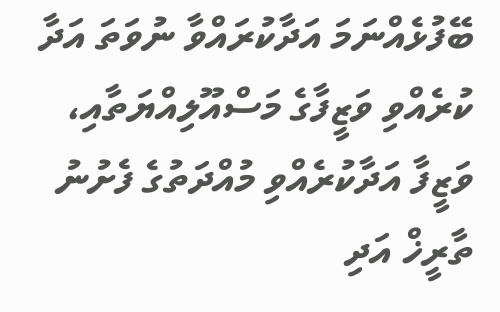ބޭފުޅެއްނަމަ އަދާކުރައްވާ ނުވަތަ އަދާ ކުރެއްވި ވަޒީފާގެ މަސްއޫލިއްޔަތާއި، ވަޒީފާ އަދާކުރެއްވި މުއްދަތުގެ ފެށުނު ތާރީޚް އަދި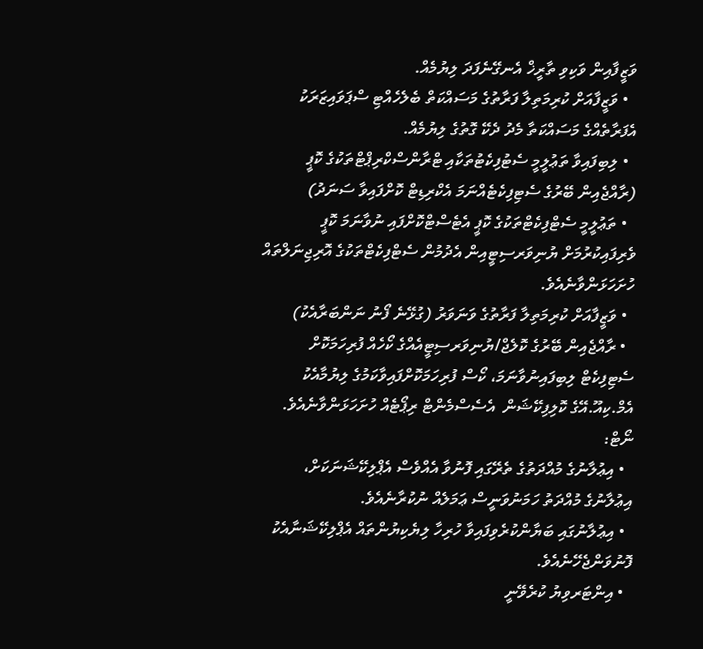ވަޒީފާއިން ވަކިވި ތާރީޚް އެނގޭނެފަދަ ލިޔުމެއް.
  • ވަޒީފާއަށް ކުރިމަތިލާ ފަރާތުގެ މަސައްކަތް ބެލެހެއްޓި ސްޕަވައިޒަރަކު އެފަރާތެއްގެ މަސައްކަތާ މެދު ދެކޭ ގޮތުގެ ލިޔުމެއް.
  • ލިބިފައިވާ ތަޢުލީމީ ސެޓުފިކެޓުތަކާއި ޓްރާންސްކްރިޕްޓްތަކުގެ ކޮޕީ (ރާއްޖެއިން ބޭރުގެ ސެޓިފިކެޓެއްނަމަ އެކްރިޑިޓް ކޮށްފައިވާ ސަނަދު)
  • ތަޢުލީމީ ސެޓްފިކެޓްތަކުގެ ކޮޕީ އެޓެސްޓްކޮށްފައި ނުވާނަމަ ކޮޕީ ވެރިފައިކުރުމަށް ޔުނިވަރސިޓީއިން އެދުމުން ސެޓްފިކެޓްތަކުގެ އޮރިޖިނަލްތައް ހުށަހަޅަންވާނެއެވެ.
  • ވަޒީފާއަށް ކުރިމަތިލާ ފަރާތުގެ ވަނަވަރު (ގުޅޭނެ ފޯނު ނަންބަރާއެކު)
  • ރާއްޖެއިން ބޭރުގެ ކޮލެޖް/ޔުނިވަރސިޓީއެއްގެ ކޯހެއް ފުރިހަމަކޮށް ސެޓިފިކެޓް ލިބިފައިނުވާނަމަ، ކޯސް ފުރިހަމަކޮށްފައިވާކަމުގެ ލިޔުމާއެކު އެމް.ކިއޫ.އޭގެ ކޮލިފިކޭޝަން  އެސެސްމެންޓް ރިޕޯޓެއް ހުށަހަޅަންވާނެއެވެ.
ނޯޓް:
  • އިޢުލާނުގެ މުއްދަތުގެ ތެރޭގައި ފޮނުވާ އެއްވެސް އެޕްލިކޭޝަނަކަށް، އިޢުލާނުގެ މުއްދަތު ހަމަނުވަނީސް ޢަމަލެއް ނުކުރާނެއެވެ.
  • އިޢުލާނުގައި ބަޔާންކުރެވިފައިވާ ހުރިހާ ލިޔެކިޔުންތައް އެޕްލިކޭޝަނާއެކު ފޮނުވަންޖެހޭނެއެވެ.
  • އިންޓަރވިޔު ކުރެވޭނީ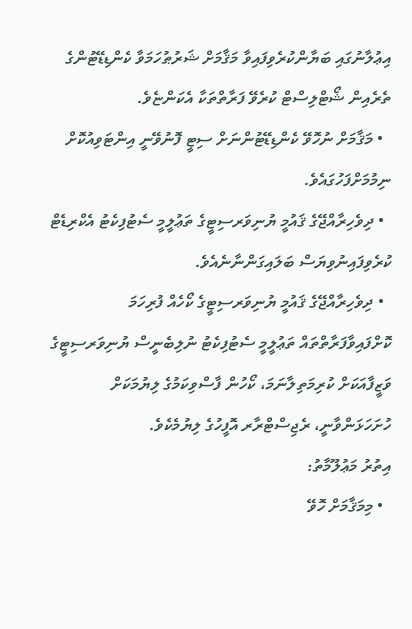އިޢުލާނުގައި ބަޔާންކުރެވިފައިވާ މަޤާމަށް ޝަރުޠުހަމަވާ ކެންޑިޑޭޓުންގެ ތެރެއިން ޝޯޓްލިސްޓް ކުރެވޭ ފަރާތްތަކާ އެކަންޏެވެ.
  • މަޤާމަށް ނުހޮވޭ ކެންޑިޑޭޓުންނަށް ސިޓީ ފޮނުވޭނީ އިންޓަވިއުކޮށް ނިމުމަށްފަހުގައެވެ.
  • ދިވެހިރާއްޖޭގެ ޤައުމީ ޔުނިވަރސިޓީގެ ތަޢުލީމީ ސެޓުފިކެޓު އެކްރިޑެޓް ކުރެވިފައިނުވިޔަސް ބަލައިގަންނާނެއެވެ.
  • ދިވެހިރާއްޖޭގެ ޤައުމީ ޔުނިވަރސިޓީގެ ކޯހެއް ފުރިހަމަ ކޮށްފައިވާފަރާތްތައް ތަޢުލީމީ ސެޓުފިކެޓު ނުލިބެނީސް ޔުނިވަރސިޓީގެ ވަޒީފާއަކަށް ކުރިމަތިލާނަމަ، ކޯހުން ފާސްވިކަމުގެ ލިޔުމަކަށް ހުށަހަޅަންވާނީ، ރެޖިސްޓްރާރ އޮފީހުގެ ލިޔުމެކެވެ.
އިތުރު މަޢުލޫމާތު:
  • މިމަޤާމަށް ހޮވޭ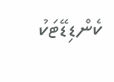ކެންޑިޑޭޓަކު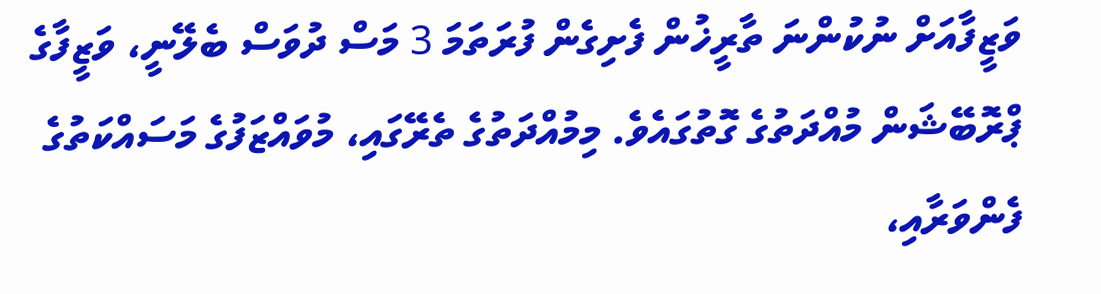ވަޒީފާއަށް ނުކުންނަ ތާރީޚުން ފެށިގެން ފުރަތަމަ 3 މަސް ދުވަސް ބެލޭނީ، ވަޒީފާގެ ޕްރޮބޭޝަން މުއްދަތުގެ ގޮތުގައެވެ. މިމުއްދަތުގެ ތެރޭގައި، މުވައްޒަފުގެ މަސައްކަތުގެ ފެންވަރާއި،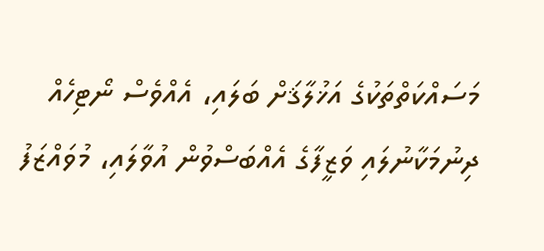މަސައްކަތްތަކުގެ އަޚުލާޤަށް ބަލައި، އެއްވެސް ނޯޓިހެއް ދިނުމަކާނުލައި ވަޒީފާގެ އެއްބަސްވުން އުވާލައި، މުވައްޒަފު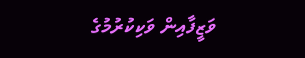ވަޒީފާއިން ވަކިކުރުމުގެ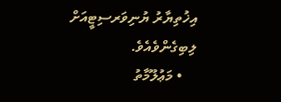އިޚުތިޔާރު ޔުނިވަރސިޓީއަށް ލިބިގެންވެއެވެ.
    • މަޢުލޫމާތު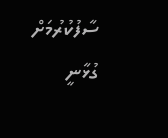ސާފުކުރުމަށް ގުޅާނީ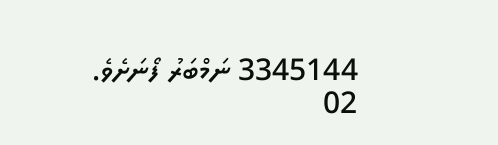3345144 ނަމްބަރު ފޯނަށެވެ.
02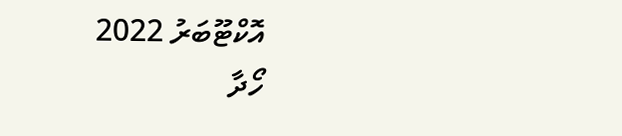އޮކްޓޫބަރު 2022
ހޯދާ